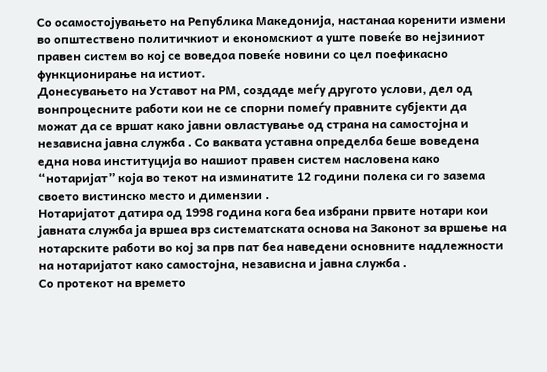Со осамостојувањето на Република Македонија, настанаа коренити измени во општествено политичкиот и економскиот а уште повеќе во нејзиниот правен систем во кој се воведоа повеќе новини со цел поефикасно функционирање на истиот.
Донесувањето на Уставот на РМ, создаде меѓу другото услови, дел од вонпроцесните работи кои не се спорни помеѓу правните субјекти да можат да се вршат како јавни овластување од страна на самостојна и независна јавна служба . Со ваквата уставна определба беше воведена една нова институција во нашиот правен систем насловена како “нотаријат” која во текот на изминатите 12 години полека си го зазема своето вистинско место и димензии .
Нотаријатот датира од 1998 година кога беа избрани првите нотари кои јавната служба ја вршеа врз систематската основа на Законот за вршење на нотарските работи во кој за прв пат беа наведени основните надлежности на нотаријатот како самостојна, независна и јавна служба .
Со протекот на времето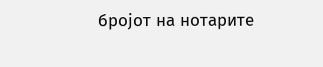бројот на нотарите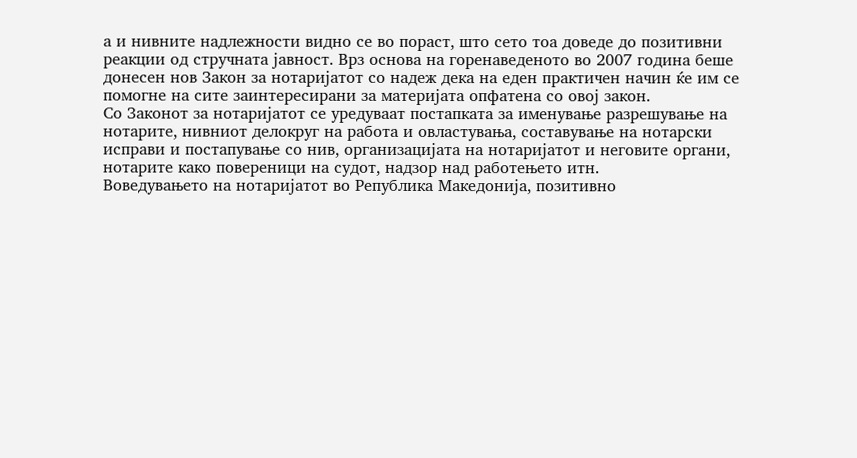а и нивните надлежности видно се во пораст, што сето тоа доведе до позитивни реакции од стручната јавност. Врз основа на горенаведеното во 2007 година беше донесен нов Закон за нотаријатот со надеж дека на еден практичен начин ќе им се помогне на сите заинтересирани за материјата опфатена со овој закон.
Со Законот за нотаријатот се уредуваат постапката за именување разрешување на нотарите, нивниот делокруг на работа и овластувања, составување на нотарски исправи и постапување со нив, организацијата на нотаријатот и неговите органи, нотарите како повереници на судот, надзор над работењето итн.
Воведувањето на нотаријатот во Република Македонија, позитивно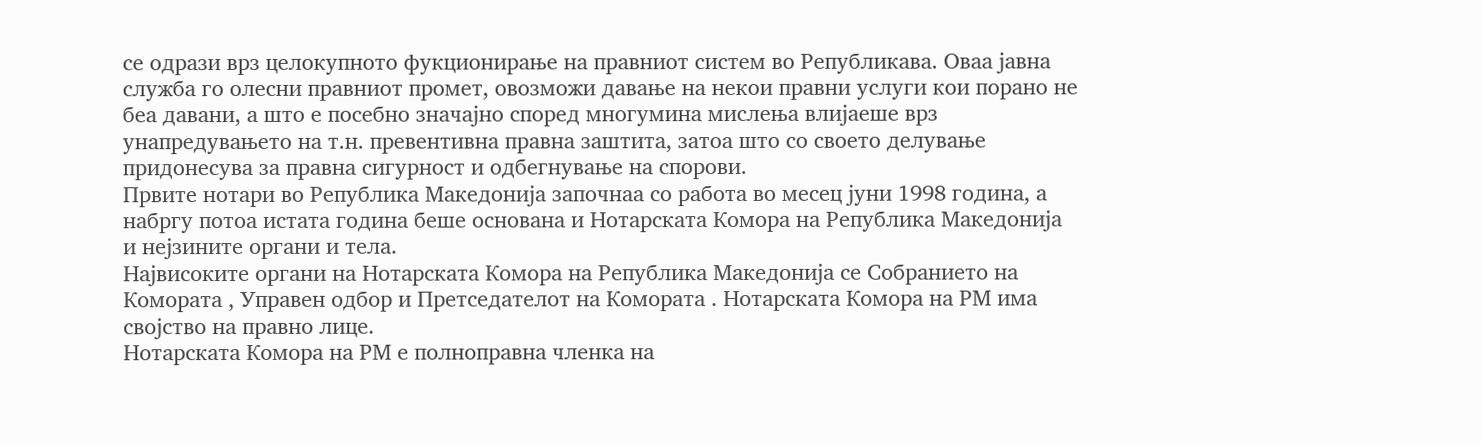се одрази врз целокупното фукционирање на правниот систем во Републикава. Оваа јавна служба го олесни правниот промет, овозможи давање на некои правни услуги кои порано не беа давани, а што е посебно значајно според многумина мислења влијаеше врз унапредувањето на т.н. превентивна правна заштита, затоа што со своето делување придонесува за правна сигурност и одбегнување на спорови.
Првите нотари во Република Македонија започнаа со работа во месец јуни 1998 година, а набргу потоа истата година беше основана и Нотарската Комора на Република Македонија и нејзините органи и тела.
Највисоките органи на Нотарската Комора на Република Македонија се Собранието на Комората , Управен одбор и Претседателот на Комората . Нотарската Комора на РМ има својство на правно лице.
Нотарската Комора на РМ е полноправна членка на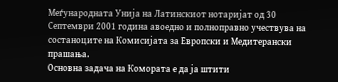Меѓународната Унија на Латинскиот нотаријат од 30 Септември 2001 година авоедно и полноправно учествува на состаноците на Комисијата за Европски и Медитерански прашања.
Основна задача на Комората е да ја штити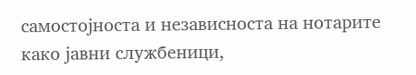самостојноста и независноста на нотарите како јавни службеници,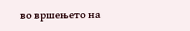во вршењето на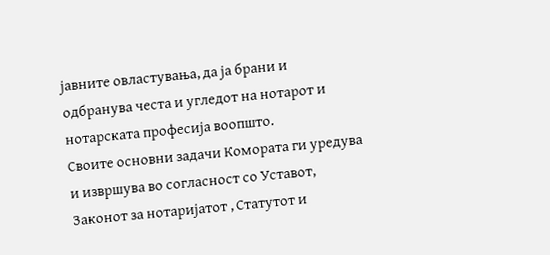јавните овластувања, да ја брани и одбранува честа и угледот на нотарот и нотарската професија воопшто.
Своите основни задачи Комората ги уредува и извршува во согласност со Уставот, Законот за нотаријатот , Статутот и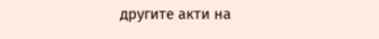другите акти на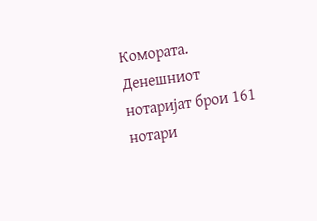Комората.
Денешниот нотаријат брои 161 нотари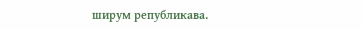ширум републикава.